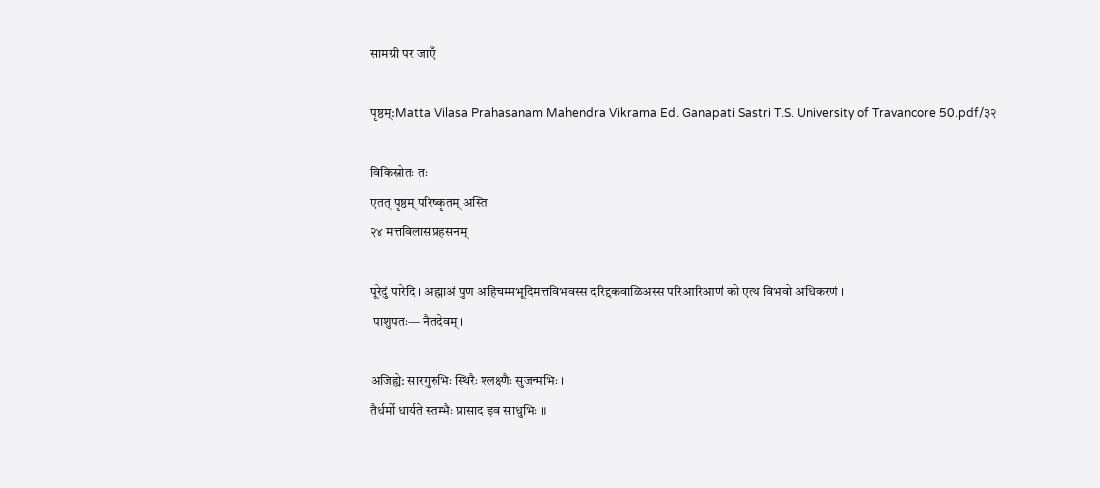सामग्री पर जाएँ

पृष्ठम्:Matta Vilasa Prahasanam Mahendra Vikrama Ed. Ganapati Sastri T.S. University of Travancore 50.pdf/३२

विकिस्रोतः तः
एतत् पृष्ठम् परिष्कृतम् अस्ति
२४ मत्तविलासप्रहसनम्

पूरेदुं पारेदि । अह्माअं पुण अहिचम्मभूदिमत्तविभवस्स दरिद्दकवाळिअस्स परिआरिआणऺ को एत्थ विभवो अधिकरणं ।
 पाशुपतः— नैतदेवम् ।

अजिह्ये: सारगुरुभिः स्थिरैः श्लक्ष्णैः सुजन्मभिः ।
तैर्धर्मो धार्यते स्तम्भैः प्रासाद इव साधुभिः ॥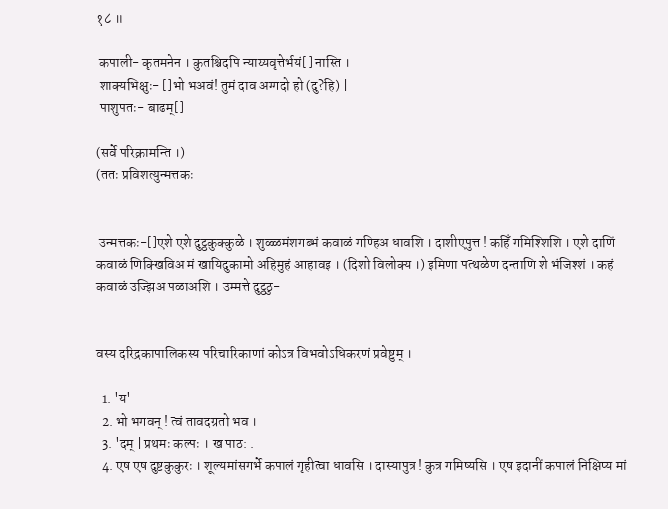१८ ॥

 कपाली- कृतमनेन । कुतश्चिदपि न्याय्यवृत्तेर्भयं[] नास्ति ।
 शाक्यभिक्षुः- []भो भअवं! तुमं दाव अग्गदो हो (दु?हि) |
 पाशुपतः- बाढम्[]

(सर्वे परिक्रामन्ति ।)
(ततः प्रविशत्युन्मत्तकः


 उन्मत्तकः-[]एशे एशे दुट्ठकुक्कुळे । शुळ्ळमंशगब्भं कवाळं गण्हिअ धावशि । दाशीएपुत्त ! कहिँ गमिश्शिशि । एशे दाणिं कवाळं णिक्खिविअ मं खायिदुकामो अहिमुहं आहावइ । (दिशो विलोक्य ।) इमिणा पत्थळेण दन्ताणि शे भंजिश्शं । कहं कवाळं उज्झिअ पळाअशि । उम्मत्ते दुट्ठठु-


वस्य दरिद्रकापालिकस्य परिचारिकाणां कोऽत्र विभवोऽधिकरणं प्रवेष्टुम् ।

  1. 'य'
  2. भो भगवन् ! त्वं तावदग्रतो भव ।
  3. 'दम् | प्रथमः कल्पः । ख पाठ: .
  4. एष एष दुष्टकुकुरः । शूल्यमांसगर्भे कपालं गृहीत्वा धावसि । दास्यापुत्र ! कुत्र गमिष्यसि । एष इदानीं कपालं निक्षिप्य मां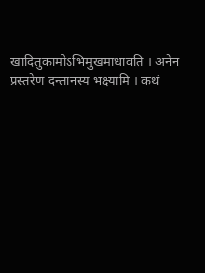खादितुकामोऽभिमुखमाधावति । अनेन प्रस्तरेण दन्तानस्य भक्ष्यामि । कथं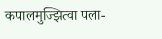कपालमुज्झित्वा पला-